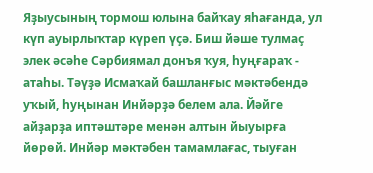Яҙыусының тормош юлына байҡау яһағанда, ул күп ауырлыҡтар күреп үҫә. Биш йәше тулмаҫ элек әсәһе Сәрбиямал донъя ҡуя, һуңғараҡ - атаһы. Тәүҙә Исмаҡай башланғыс мәктәбендә уҡый, һуңынан Инйәрҙә белем ала. Йәйге айҙарҙа иптәштәре менән алтын йыуырға йөрөй. Инйәр мәктәбен тамамлағас, тыуған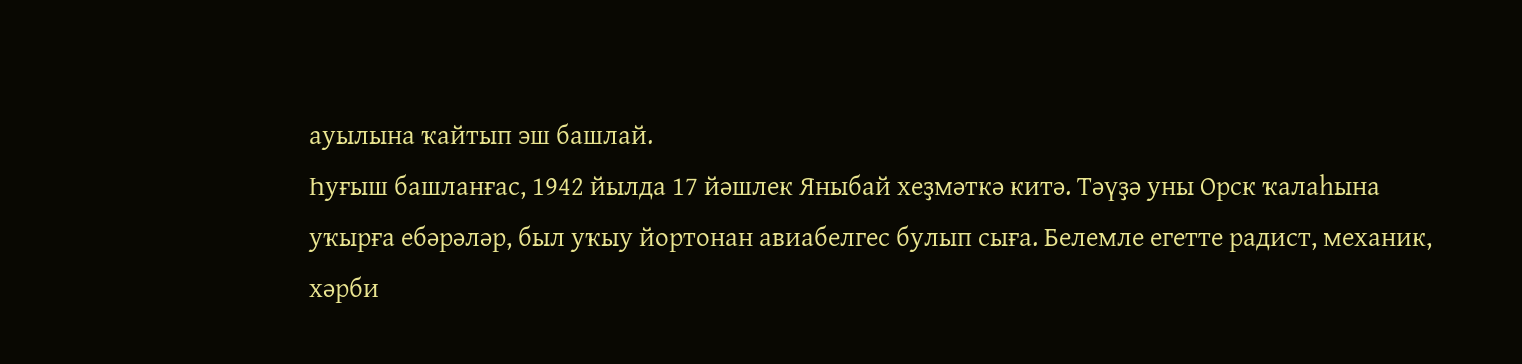ауылына ҡайтып эш башлай.
Һуғыш башланғас, 1942 йылда 17 йәшлек Яныбай хеҙмәткә китә. Тәүҙә уны Орск ҡалаһына уҡырға ебәрәләр, был уҡыу йортонан авиабелгес булып сыға. Белемле егетте радист, механик, хәрби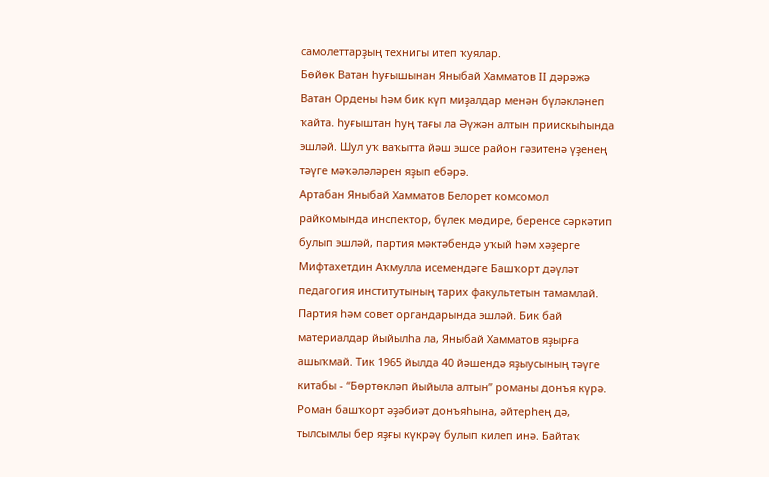самолеттарҙың технигы итеп ҡуялар.
Бөйөк Ватан һуғышынан Яныбай Хамматов II дәрәжә Ватан Ордены һәм бик күп миҙалдар менән бүләкләнеп ҡайта. һуғыштан һуң тағы ла Әүжән алтын приискыһында эшләй. Шул уҡ ваҡытта йәш эшсе район гәзитенә үҙенең тәүге мәҡәләләрен яҙып ебәрә.
Артабан Яныбай Хамматов Белорет комсомол райкомында инспектор, бүлек мөдире, беренсе сәркәтип булып эшләй, партия мәктәбендә уҡый һәм хәҙерге Мифтахетдин Аҡмулла исемендәге Башҡорт дәүләт педагогия институтының тарих факультетын тамамлай. Партия һәм совет органдарында эшләй. Бик бай материалдар йыйылһа ла, Яныбай Хамматов яҙырға ашыҡмай. Тик 1965 йылда 40 йәшендә яҙыусының тәүге китабы - “Бөртөкләп йыйыла алтын” романы донъя күрә. Роман башҡорт әҙәбиәт донъяһына, әйтерһең дә, тылсымлы бер яҙғы күкрәү булып килеп инә. Байтаҡ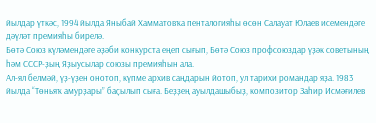йылдар үткәс, 1994 йылда Яныбай Хамматовҡа пенталогияһы өсөн Салауат Юлаев исемендәге дәүләт премияһы бирелә.
Бөтә Союз күләмендәге әҙәби конкурста еңеп сығып, Бөтә Союз профсоюздар үҙәк советының һәм СССР-ҙың Яҙыусылар союзы премияһын ала.
Ал-ял белмәй, үҙ-үҙен онотоп, күпме архив саңдарын йотоп, ул тарихи романдар яҙа. 1983 йылда “Төньяҡ амурҙары” баҫылып сыға. Беҙҙең ауылдашыбыҙ, композитор Заһир Исмәғилев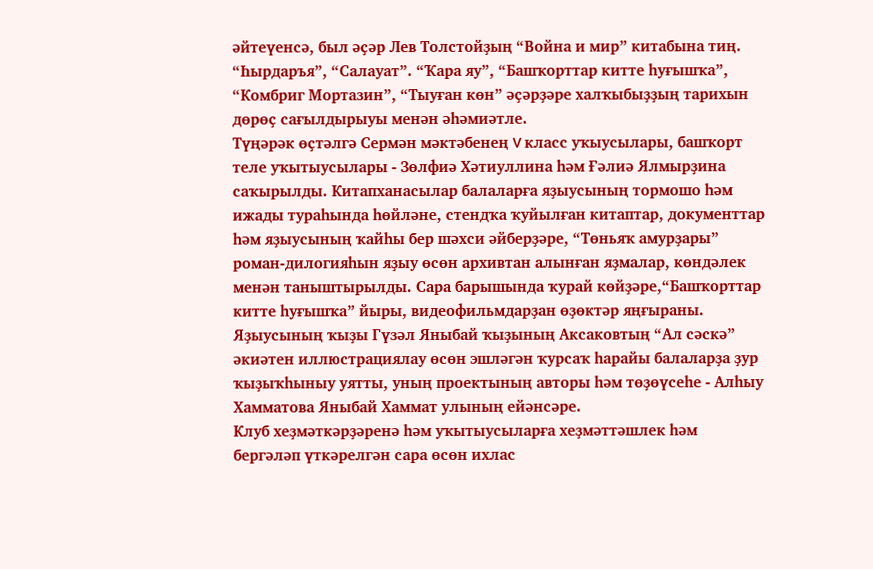әйтеүенсә, был әҫәр Лев Толстойҙың “Война и мир” китабына тиң. “Һырдаръя”, “Салауат”. “Ҡара яу”, “Башҡорттар китте һуғышҡа”, “Комбриг Мортазин”, “Тыуған көн” әҫәрҙәре халҡыбыҙҙың тарихын дөрөҫ сағылдырыуы менән әһәмиәтле.
Түңәрәк өҫтәлгә Сермән мәктәбенең V класс уҡыусылары, башҡорт теле уҡытыусылары - Зөлфиә Хәтиуллина һәм Ғәлиә Ялмырҙина саҡырылды. Китапханасылар балаларға яҙыусының тормошо һәм ижады тураһында һөйләне, стендҡа ҡуйылған китаптар, документтар һәм яҙыусының ҡайһы бер шәхси әйберҙәре, “Төньяҡ амурҙары” роман-дилогияһын яҙыу өсөн архивтан алынған яҙмалар, көндәлек менән таныштырылды. Сара барышында ҡурай көйҙәре,“Башҡорттар китте һуғышҡа” йыры, видеофильмдарҙан өҙөктәр яңғыраны.
Яҙыусының ҡыҙы Гүзәл Яныбай ҡыҙының Аксаковтың “Ал сәскә” әкиәтен иллюстрациялау өсөн эшләгән ҡурсаҡ һарайы балаларҙа ҙур ҡыҙыҡһыныу уятты, уның проектының авторы һәм төҙөүсеһе - Алһыу Хамматова Яныбай Хаммат улының ейәнсәре.
Клуб хеҙмәткәрҙәренә һәм уҡытыусыларға хеҙмәттәшлек һәм бергәләп үткәрелгән сара өсөн ихлас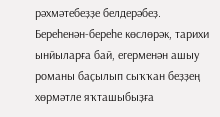рәхмәтебеҙҙе белдерәбеҙ.
Береһенән-береһе көслөрәк, тарихи ынйыларға бай, егерменән ашыу романы баҫылып сыҡҡан беҙҙең хөрмәтле яҡташыбыҙға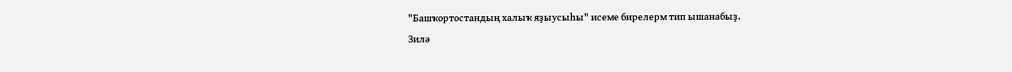"Башҡортостандың халыҡ яҙыусыһы" исеме бирелерм тип ышанабыҙ.
Зилә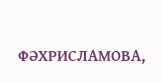ФӘХРИСЛАМОВА,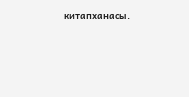китапханасы.